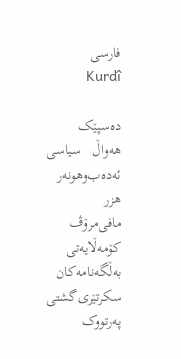فارسی       Kurdî

ده‌سپێک    هه‌واڵ   سیاسی   ئه‌ده‌ب‌وهونه‌ر   هزر   مافی‌مرۆڤ    کۆمه‌ڵایه‌تی   به‌ڵگه‌نامه‌کان    سکرتێری‌گشتی    په‌رتووک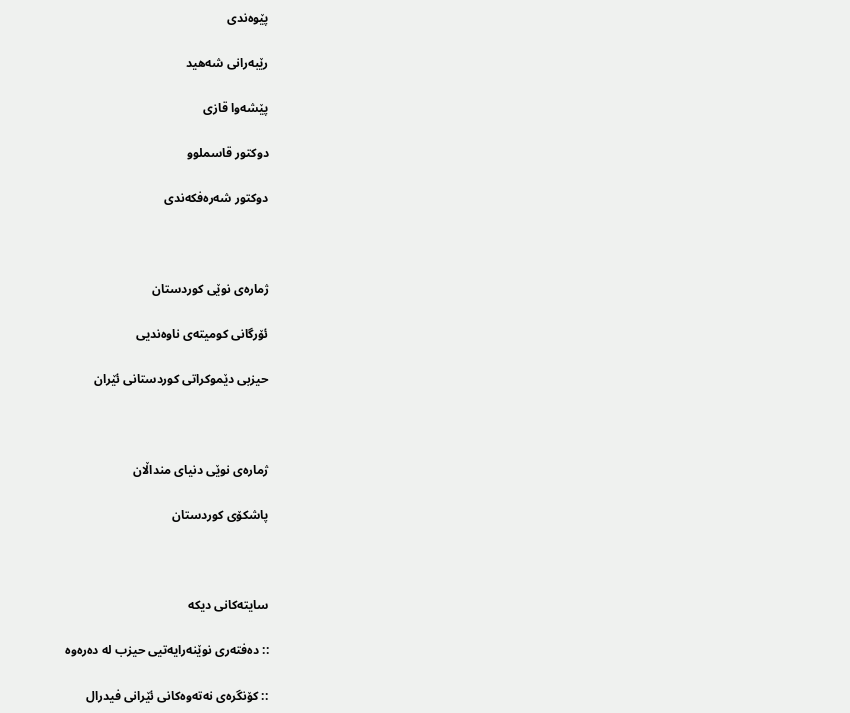پێوه‌ندی

رێبه‌رانی شه‌هید

پێشه‌وا قازی‌

دوكتور قاسملوو

دوكتور شه‌ره‌فکه‌ندی



ژماره‌ی نوێی كوردستان

ئۆرگانی كومیته‌ی ناوه‌ندیی

حیزبی دێموكراتی كوردستانی ئێران



ژماره‌ی نوێی دنیای منداڵان

پاشكۆی كوردستان



سایته‌کانی دیکه

:: ده‌فته‌ری نوێنه‌رایه‌تیی حیزب له ده‌ره‌وه

:: كۆنگره‌ی‌ نه‌ته‌وه‌كانی‌ ئێرانی‌ فیدرال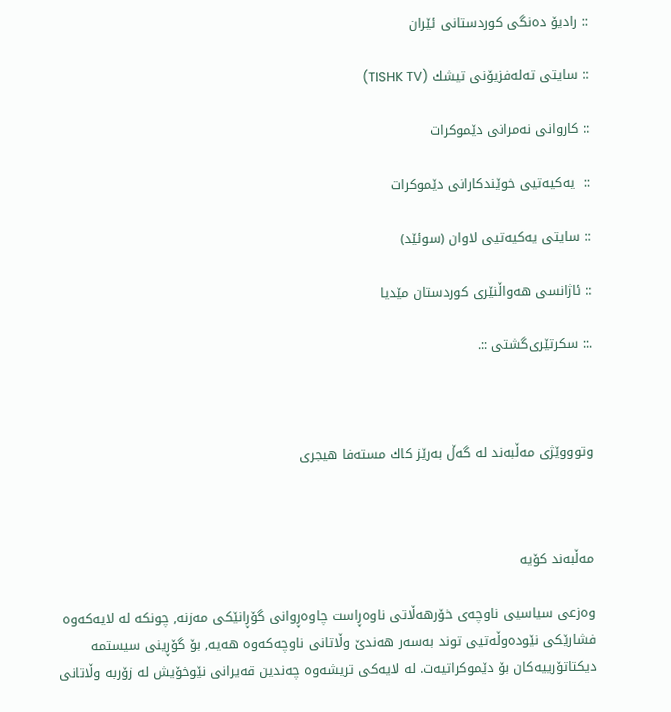:: رادیۆ ده‌نگی کوردستانی ئێران

:: سایتی ته‌له‌فزیۆنی‌ تیشك (TISHK TV)

:: کاروانی نه‌مرانی دێموکرات

::  یه‌كیه‌تیی‌ خوێندكارانی‌ دێموكرات

:: سایتی یه‌کیه‌تیی لاوان (سوئێد)

:: ئاژانسی هه‌واڵنێری كوردستان مێدیا

.:: سکرتێری‌گشتی ::.



وتوووێژی‌ مه‌ڵبه‌ند له‌ گه‌ڵ به‌رێز كاك مسته‌فا هیجری‌



مه‌ڵبه‌ند كۆیه‌

وه‌زعی‌ سیاسیی‌ ناوچه‌ی‌ خۆرهه‌ڵاتی‌ ناوه‌ڕاست چاوه‌ڕوانی‌ گۆڕانێكی‌ مه‌زنه‌, چونكه‌ له‌ لایه‌كه‌وه‌ فشارێكی‌ نێوده‌وڵه‌تیی‌ توند به‌سه‌ر هه‌ندێ‌ وڵاتانی‌ ناوچه‌كه‌وه‌ هه‌یه‌, بۆ گۆڕینی‌ سیستمه‌ دیكتاتۆرییه‌كان بۆ دێموكراتیه‌ت. له‌ لایه‌كی‌ تریشه‌وه‌ چه‌ندین قه‌یرانی‌ نێوخۆیش له‌ زۆربه‌ وڵاتانی‌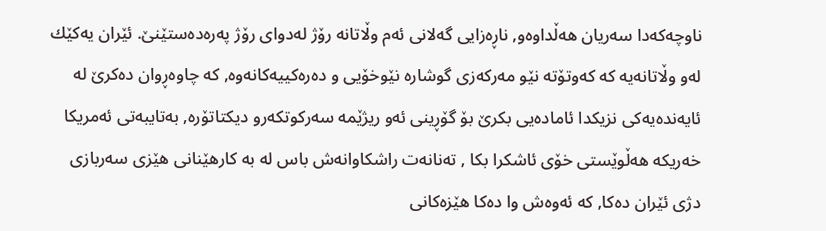ناوچه‌كه‌دا سه‌ریان هه‌ڵداوه‌‌و, ناڕه‌زایی‌ گه‌لانی‌ ئه‌م وڵاتانه‌ رۆژ له‌دوای رۆژ په‌ره‌ده‌ستێنێ‌. ئێران یه‌كێك له‌و وڵاتانه‌یه‌ كه‌ كه‌وتۆته‌ نێو مه‌ركه‌زی‌ گوشاره‌ نێوخۆیی‌ و ده‌ره‌كییه‌كانه‌وه‌, كه‌ چاوه‌ڕوان ده‌كرێ له‌ ئایه‌نده‌یه‌كی‌ نزیكدا ئاماده‌یی‌ بكرێ‌ بۆ گۆڕینی‌ ئه‌و ریژێمه‌ سه‌ركوتكه‌ر‌و دیكتاتۆره‌, به‌تایبه‌تی‌ ئه‌مریكا خه‌ریكه‌ هه‌ڵوێستی‌ خۆی ئاشكرا بكا , ته‌نانه‌ت راشكاوانه‌ش باس له‌ به‌ كارهێنانی‌ هێزی‌ سه‌ربازی‌ دژی‌ ئێران ده‌كا, كه‌ ئه‌وه‌ش وا ده‌كا هێزه‌كانی‌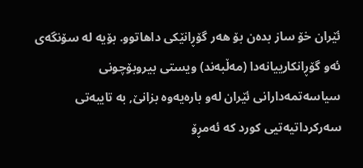ئێران خۆ ساز بده‌ن بۆ هه‌ر گۆڕانێكی‌ داهاتوو. بۆیه‌ له‌ سۆنگه‌ی‌ ئه‌و گۆڕانكارییانه‌دا (مه‌ڵبه‌ند) ویستی‌ بیروبۆچونی‌ سیاسه‌تمه‌دارانی‌ ئێران له‌و باره‌یه‌وه‌ بزانێ, به‌ تایبه‌تی‌ سه‌ركرداتیه‌تیی‌ كورد كه‌ ئه‌مڕۆ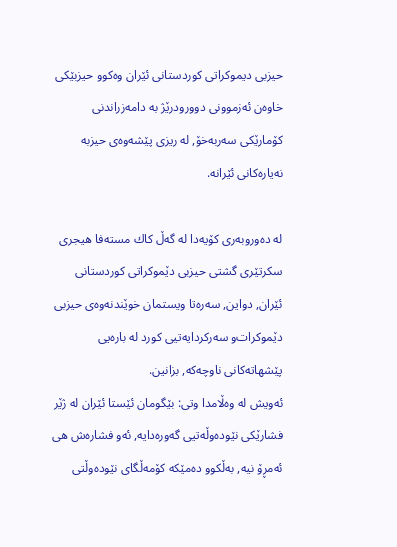حیزبی‌ دیموكراتی‌ كوردستانی‌ ئێران وه‌كوو حیزبێكی‌ خاوه‌ن ئه‌زموونی‌ دوورودرێژ به‌ دامه‌زراندنی‌ كۆمارێكی‌ سه‌ربه‌خۆ, له‌ ریزی‌ پێشه‌وه‌ی‌ حیزبه‌ نه‌یاره‌كانی‌ ئێرانه‌.

له‌ ده‌وروبه‌ری‌ كۆیه‌دا له‌ گه‌ڵ كاك مسته‌فا هیجری‌ سكرتێری‌ گشتی‌ حیزبی‌ دێموكراتی‌ كوردستانی‌ ئێران, دواین, سه‌ره‌تا ویستمان خوێندنه‌وه‌ی حیزبی‌ دێموكرات‌و سه‌ركردایه‌تیی‌ كورد له‌ باره‌یی‌ پێشهاته‌كانی‌ ناوچه‌كه‌, بزانین.
ئه‌ویش له‌ وه‌ڵامدا وتی‌: بێگومان ئێستا ئێران له‌ ژێر فشارێكی‌ نێوده‌وڵه‌تیی‌ گه‌وره‌دایه‌, ئه‌و فشاره‌ش هی‌ ئه‌مڕۆ نیه‌, به‌ڵكوو ده‌مێكه‌ كۆمه‌ڵگای‌ نێوده‌وڵتی‌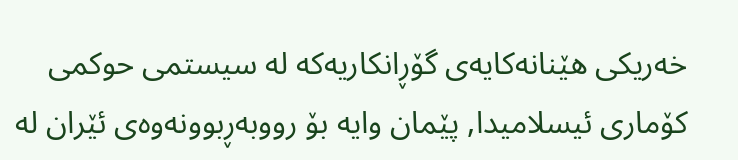خه‌ریكی‌ هێنانه‌كایه‌ی‌ گۆڕانكاریه‌كه‌ له‌ سیستمی‌ حوكمی‌ كۆماری‌ ئیسلامیدا, پێمان وایه‌ بۆ رووبه‌ڕبوونه‌وه‌ی‌ ئێران له‌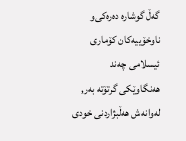گه‌ڵ گوشاره‌ ده‌ره‌كی‌‌و ناوخۆییه‌كان كۆماری‌ ئیسلامی‌ چه‌ند هه‌نگاوێكی‌ گرتۆته‌ به‌ر, له‌وانه‌ش هه‌ڵبژاردنی‌ خودی‌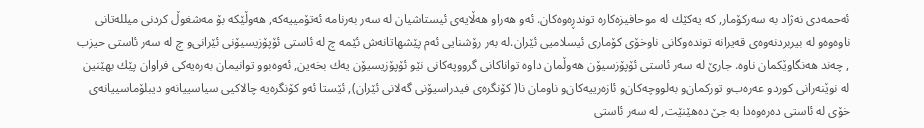ئه‌حمه‌دی‌ نه‌ژاد به‌ سه‌ركۆمار, كه‌ یه‌كێك له‌ موحافیزه‌كاره‌ توندڕه‌وه‌كان. ئه‌و هه‌راو هه‌ڵایه‌ی‌ ئیستاشیان له‌ سه‌ر به‌رنامه‌ ئه‌تۆمییه‌كه‌, هه‌وڵێكه‌ بۆ مه‌شغوڵ كردنی‌ میلله‌تانی‌ ناوه‌وه‌‌و له‌ بیربردنه‌وه‌ی قه‌یرانه‌ تونده‌وكانی‌ ناوخۆی كۆماری‌ ئیسلامیی‌ ئێران.له‌ به‌ر رۆشنایی‌ ئه‌م پێشهاتانه‌ش ئێمه‌ چ له‌ ئاستی‌ ئۆپۆزیسیۆنی‌ ئێرانی‌‌و چ له‌ سه‌ر ئاستی‌ حیزب , چه‌ند هه‌نگاوێكمان ناوه‌. جارێ‌ له‌ سه‌ر ئاستی‌ ئۆپۆزسیۆن هه‌وڵمان داوه‌ تواناكانی‌ گرووپه‌كانی‌ نێو ئۆپۆزیسیۆن یه‌ك بخه‌ین, ئه‌وه‌بوو توانیمان به‌ره‌یه‌كی‌ فراوان پێك بهێنین له‌ نوێنه‌رانی‌ كورد‌و عه‌ره‌ب‌و توركمان‌و به‌لووچه‌كان‌و ئازه‌رییه‌كان‌و ناومان نا( كۆنگره‌ی‌ فیدراسیۆنی‌ گه‌لانی‌ ئێران), ئێستا ئه‌و كۆنگره‌یه‌ چالاكیی‌ سیاسییانه‌‌و دیبلۆماسییانه‌ی‌ خۆی له‌ ئاستی‌ ده‌ره‌وه‌دا به‌ جێ‌ ده‌هێنێت, له‌ سه‌ر ئاستی‌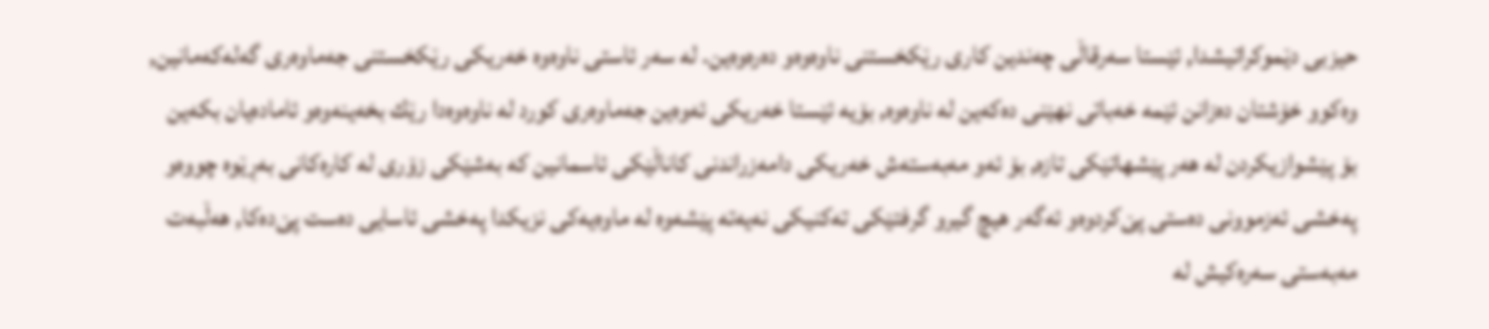حیزبی‌ دێموكراتیشدا, ئێستا سه‌رقاڵی‌ چه‌ندین كاری‌ رێكخستنی‌ ناوه‌وه‌‌و ده‌ره‌وه‌ین. له‌ سه‌ر ئاستی‌ ناوه‌وه‌ خه‌ریكی‌ رێكخستنی‌ جه‌ماوه‌ری‌ گه‌له‌كه‌مانین, وه‌كوو خۆشتان ده‌زانن ئێمه‌ خه‌باتی‌ نهێنی‌ ده‌كه‌ین له‌ ناوه‌وه‌, بۆیه‌ ئێستا خه‌ریكی‌ ئه‌وه‌ین جه‌ماوه‌ری‌ كورد له‌ ناوه‌وه‌دا رێك بخه‌ینه‌وه‌‌و ئاماده‌یان بكه‌ین بۆ پێشوازیكردن له‌ هه‌ر پێشهاتێكی‌ تازه‌, بۆ ئه‌و مه‌به‌سته‌ش خه‌ریكی‌ دامه‌زراندنی‌ كاناڵێكی‌ ئاسمانین كه‌ به‌شێكی‌ زۆری‌ له‌ كاره‌كانی‌ به‌ڕێوه‌ چووه‌‌و په‌خشی‌ ئه‌زموونی‌ ده‌ستی‌ پێ‌كردوه‌‌و ئه‌گه‌ر هیچ گیر‌و گرفتێكی‌ ته‌كنیكی‌ نه‌یه‌ته‌ پێشه‌وه‌ له‌ ماوه‌یه‌كی‌ نزیكدا په‌خشی‌ ئاسایی‌ ده‌ست پێ‌ده‌كا, هه‌ڵبه‌ت مه‌به‌ستی‌ سه‌ره‌كیش له‌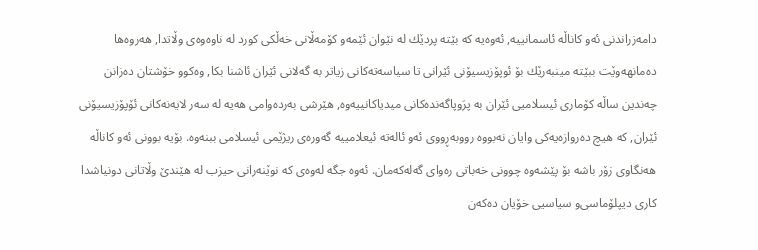دامه‌زراندنی‌ ئه‌و كاناڵه‌ ئاسمانییه‌, ئه‌وه‌یه‌ كه‌ بێته‌ پردێك له‌ نێوان ئێمه‌‌و كۆمه‌ڵانی‌ خه‌ڵكی‌ كورد له‌ ناوه‌وه‌ی‌ وڵاتدا, هه‌روه‌ها ده‌مانهه‌وێت ببێته‌ مینبه‌رێك بۆ ئوپۆزیسیۆنی‌ ئێرانی‌ تا سیاسه‌ته‌كانی‌ زیاتر به‌ گه‌لانی‌ ئێران ئاشنا بكا, وه‌كوو خۆشتان ده‌زانن چه‌ندین ساڵه‌ كۆماری‌ ئیسلامیی‌ ئێران به‌ پرَوپاگه‌نده‌كانی‌ میدیاكانییه‌وه‌, هێرشی‌ به‌رده‌وامی‌ هه‌یه‌ له‌ سه‌ر لایه‌نه‌كانی‌ ئۆپۆزیسیۆنی‌ ئێران, كه‌ هیچ ده‌روازه‌یه‌كی‌ وایان نه‌بووه‌ رووبه‌ڕووی‌ ئه‌و ئاله‌ته‌ ئیعلامییه‌ گه‌وره‌ی‌ ریژێمی‌ ئیسلامی‌ ببنه‌وه‌. بۆیه‌ بوونی‌ ئه‌و كاناڵه‌ هه‌نگاوی‌ زۆر باشه‌ بۆ پێشه‌وه‌ چوونی‌ خه‌باتی‌ ره‌وای‌ گه‌له‌كه‌مان. ئه‌وه‌ جگه‌ له‌وه‌ی‌ كه‌ نوێنه‌رانی‌ حیزب له‌ هێندێ‌ وڵاتانی‌ دونیاشدا كاری‌ دیپلۆماسی‌‌و سیاسیی‌ خۆیان ده‌كه‌ن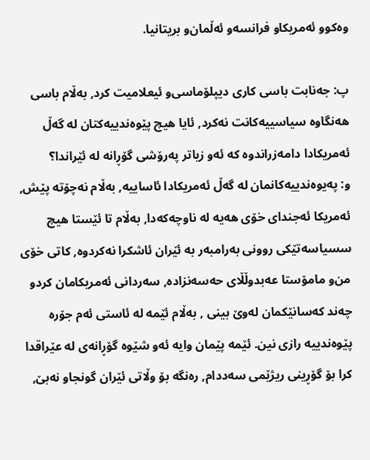وه‌كوو ئه‌مریكا‌و فرانسه‌‌و ئه‌ڵمان‌و بریتانیا.

پ: جه‌نابت باسی‌ كاری‌ دیپلۆماسی‌‌و ئیعلامیت كرد, به‌ڵام باسی‌ هه‌نگاوه‌ سیاسییه‌كانت نه‌كرد, ئایا هیچ پێوه‌ندییه‌كتان له‌ گه‌ڵ ئه‌مریكادا دامه‌زراندوه‌ كه‌ ئه‌و زیاتر په‌رۆشی‌ گۆڕانه‌ له‌ ئێراندا؟
و: په‌یوه‌ندییه‌كانمان له‌ گه‌ڵ ئه‌مریكادا ئاساییه‌, به‌ڵام نه‌چۆته‌ پێش, ئه‌مریكا ئه‌جندای‌ خۆی هه‌یه‌ له‌ ناوچه‌كه‌دا, به‌ڵام تا ئێستا هیچ سسیاسه‌تێكی‌ روونی‌ به‌رامبه‌ر به‌ ئێران ئاشكرا نه‌كردوه‌, كاتی‌ خۆی‌ من‌و مامۆستا عه‌بدوڵڵای‌ حه‌سه‌نزاده‌, سه‌ردانی‌ ئه‌مریكامان كرد‌و چه‌ند كه‌سانێكمان له‌وێ‌ بینی‌ , به‌ڵام ئێمه‌ له‌ ئاستی‌ ئه‌م جۆره‌ پێوه‌ندییه‌ رازی‌ نین. ئێمه‌ پێمان وایه‌ ئه‌و شێوه‌ گۆڕانه‌ی‌ له‌ عێراقدا كرا بۆ گۆڕینی‌ ریژێمی‌ سه‌ددام, ره‌نگه‌ بۆ وڵاتی‌ ئێران گونجاو نه‌بێ‌,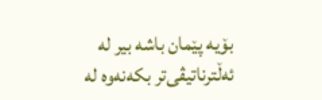بۆیه‌ پێمان باشه‌ بیر له‌ ئه‌ڵترناتیڤی‌تر بكه‌نه‌وه‌ له‌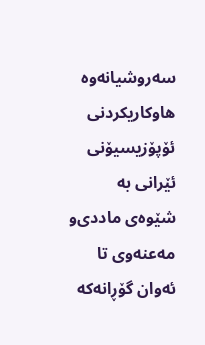سه‌روشیانه‌وه‌ هاوكاریكردنی‌ ئۆپۆزیسیۆنی‌ ئێرانی‌ به‌ شێوه‌ی‌ ماددی‌‌و مه‌عنه‌وی‌ تا ئه‌وان گۆڕانه‌كه‌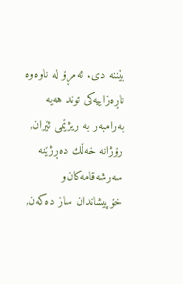بێننه‌ دی‌. ئه‌مڕۆ له‌ ناوه‌وه‌ ناڕه‌زاییه‌كی‌ توند هه‌یه‌ به‌رامبه‌ر به‌ ریژێمی‌ ئێران, رۆژانه‌ خه‌ڵك ده‌ڕژێنه‌ سه‌رشه‌قامه‌كان‌و خۆپیشاندان ساز ده‌كه‌ن,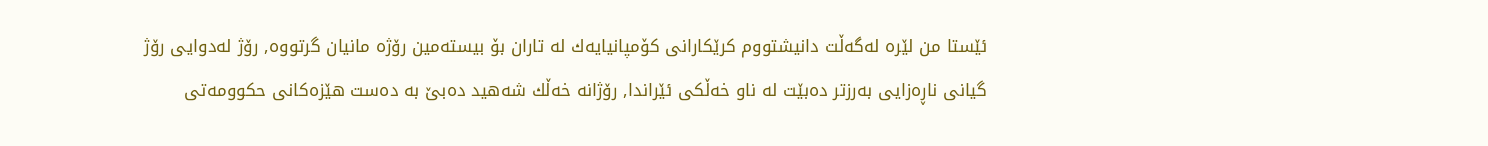ئێستا من لێره‌ له‌گه‌ڵت دانیشتووم كرێكارانی‌ كۆمپانیایه‌ك له‌ تاران بۆ بیسته‌مین رۆژه‌ مانیان گرتووه‌, رۆژ له‌دوایی‌ رۆژ گیانی‌ ناڕه‌زایی به‌رزتر ده‌بێت له‌ ناو خه‌ڵكی‌ ئێراندا, رۆژانه‌ خه‌ڵك شه‌هید ده‌بێ‌ به‌ ده‌ست هێزه‌كانی‌ حكوومه‌تی‌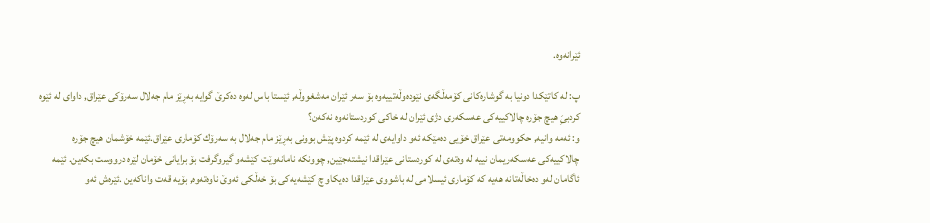ئێرانه‌وه‌.

پ: له‌ كاتێكدا دونیا به‌ گوشاره‌كانی‌ كۆمه‌ڵگه‌ی‌ نێوده‌وڵه‌تییه‌وه‌ بۆ سه‌ر ئێران مه‌شغووڵه‌, ئێستا باس له‌وه‌ ده‌كرێ‌ گوایه‌ به‌ڕێز مام جه‌لال سه‌رۆكی‌ عێراق, داوای‌ له‌ ئێوه‌ كردبیَِ هیچ جۆره‌ چالاكییه‌كی‌ عه‌سكه‌ری‌ دژی‌ ئێران له‌ خاكی‌ كوردستانه‌وه‌ نه‌كه‌ن؟
و: ئه‌مه‌ وانیه‌, حكوومه‌تی‌ عێراق خۆیی‌ ده‌مێكه‌ ئه‌و داوایه‌ی‌ له‌ ئێمه‌ كردوه‌ پێش بوونی‌ به‌ڕێز مام جه‌لال به‌ سه‌رۆك كۆماری‌ عێراق.ئێمه‌ خۆشمان هیچ جۆره‌ چالاكییه‌كی‌ عه‌سكه‌ریمان نییه‌ له‌ وه‌ته‌ی‌ له‌ كوردستانی‌ عێراقدا نیشته‌جێین, چوونكه‌ نامانه‌وێت كێشه‌‌و گیروگرفت بۆ برایانی‌ خۆمان لێره‌ درووست بكه‌ین. ئێمه‌ ئاگامان له‌و ده‌خاڵه‌تانه‌ هه‌یه‌ كه‌ كۆماری‌ ئیسلامی‌ له‌ باشووی‌ عێراقدا ده‌یكا‌و چ كێشه‌یه‌كی‌ بۆ خه‌ڵكی‌ ئه‌وێ‌ ناوه‌ته‌وه‌, بۆیه‌ قه‌ت واناكه‌ین .ئێره‌ش ئه‌و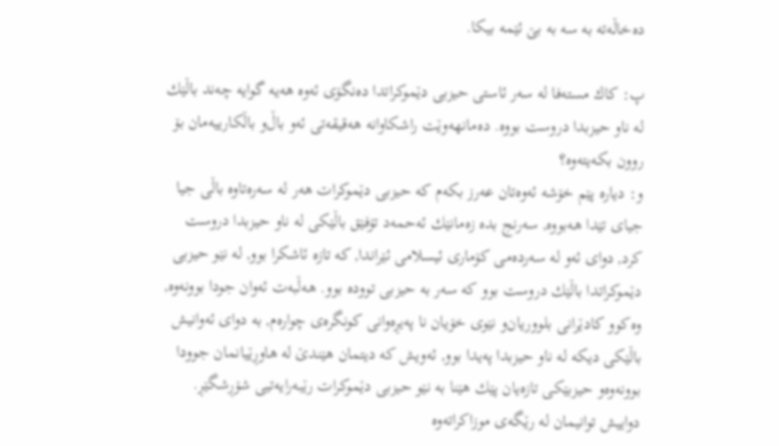ده‌خاڵه‌ته‌ به‌ سه‌ به‌ بێ‌ ئێمه‌ بیكا.

پ: كاك مسته‌فا له‌ سه‌ر ئاستی‌ حیزبی‌ دێموكراتدا ده‌نگۆی‌ ئه‌وه‌ هه‌یه‌ گوایه‌ چه‌ند باڵێك له‌ ناو حیزبدا دروست بووه‌. ده‌مانهه‌وێت راشكاوانه‌ هه‌قیقه‌تی‌ ئه‌و باڵ‌و باڵكارییه‌مان بۆ روون بكه‌یته‌وه‌؟
و: دیاره‌ پێم خۆشه‌ ئه‌وه‌تان عه‌رز بكه‌م كه‌ حیزبی‌ دێموكرات هه‌ر له‌ سه‌ره‌تاوه‌ باڵی‌ جیا جیای‌ تێدا هه‌بووه‌, سه‌رنج بده‌ زه‌مانێك ئه‌حمه‌د تۆفێق باڵێكی‌ له‌ ناو حیزبدا دروست كرد, دوای‌ ئه‌و له‌ سه‌رده‌می‌ كۆماری‌ ئیسلامی‌ ئێراندا, كه‌ تازه‌ ئاشكرا بوو, له‌ نێو حیزبی‌ دێموكراتدا باڵێك دروست بوو كه‌ سه‌ر به‌ حیزبی‌ تووده‌ بوو. هه‌ڵبه‌ت ئه‌وان جودا بوونه‌وه‌, وه‌كوو كادێرانی‌ بلووریان‌و نێوی‌ خۆیان نا په‌یڕه‌وانی‌ كونگره‌ی‌ چواره‌م, به‌ دوای‌ ئه‌وانیش باڵێكی‌ دیكه‌ له‌ ناو حیزبدا په‌یدا بوو, ئه‌ویش كه‌ دیتمان هێندێ‌ له‌ هاوڕێیانمان جوودا بوونه‌وه‌‌و حیزبێكی‌ تازه‌یان پێك هێنا به‌ نێو حیزبی‌ دێموكرات رێبه‌رایه‌تیی‌ شۆڕشگێڕ. دواییش توانیمان له‌ رێگه‌ی‌ موزاكراته‌وه‌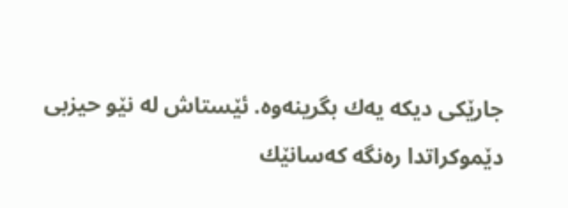جارێكی‌ دیكه‌ یه‌ك بگرینه‌وه‌. ئێستاش له‌ نێو حیزبی‌ دێموكراتدا ره‌نگه‌ كه‌سانێك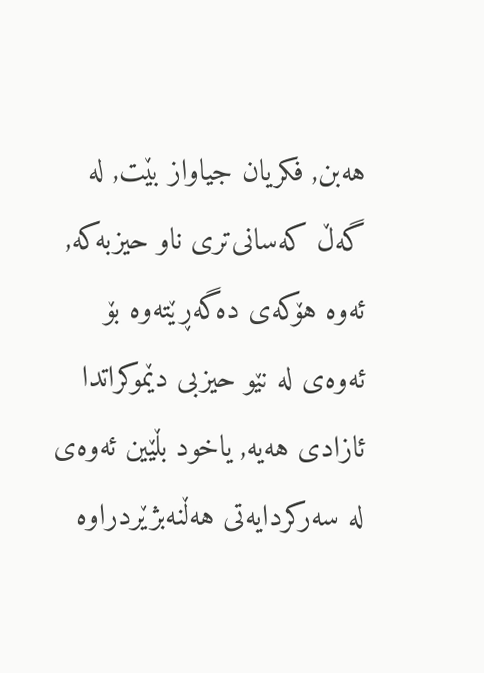هه‌بن, فكریان جیاواز بێت, له‌ گه‌ڵ كه‌سانی‌تری‌ ناو حیزبه‌كه‌, ئه‌وه‌ هۆكه‌ی‌ ده‌گه‌ڕێته‌وه‌ بۆ ئه‌وه‌ی‌ له‌ نێو حیزبی‌ دێموكراتدا ئازادی‌ هه‌یه‌, یاخود بڵێین ئه‌وه‌ی‌ له‌ سه‌ركردایه‌تی‌ هه‌ڵنه‌بژێردراوه‌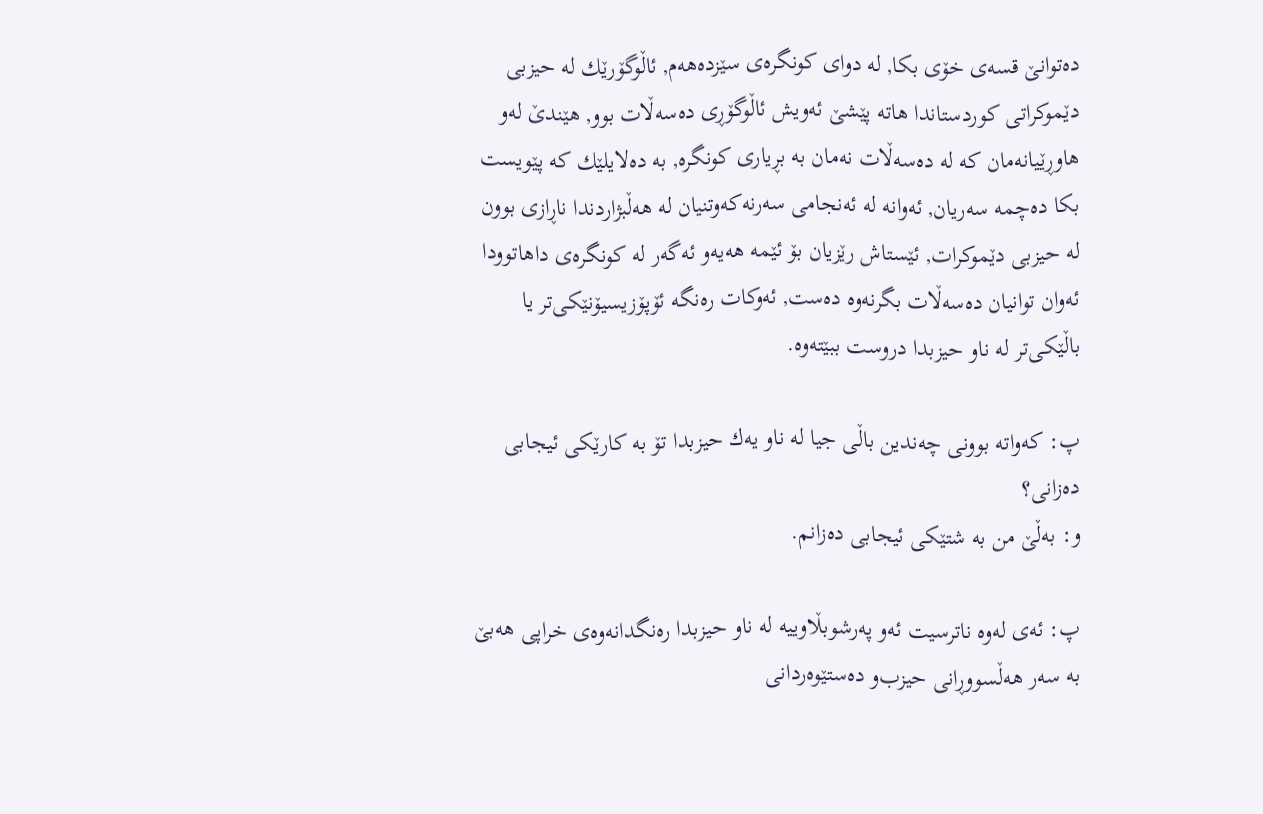ده‌توانێ قسه‌ی‌ خۆی‌ بكا, له‌ دوای‌ كونگره‌ی‌ سێزده‌هه‌م, ئاڵوگۆرێك له‌ حیزبی‌ دێموكراتی‌ كوردستاندا هاته‌ پێشێ‌ ئه‌ویش ئاڵوگۆڕی‌ ده‌سه‌ڵات بوو, هێندێ‌ له‌و هاوڕێیانه‌مان كه‌ له‌ ده‌سه‌ڵات نه‌مان به‌ بڕیاری‌ كونگره‌, به‌ ده‌لایلێك كه‌ پێویست بكا ده‌چمه‌ سه‌ریان, ئه‌وانه‌ له‌ ئه‌نجامی‌ سه‌رنه‌كه‌وتنیان له‌ هه‌ڵبژاردندا ناڕازی‌ بوون له‌ حیزبی‌ دێموكرات, ئێستاش رێزیان بۆ ئێمه‌ هه‌یه‌و ئه‌گه‌ر له‌ كونگره‌ی‌ داهاتوودا ئه‌وان توانیان ده‌سه‌ڵات بگرنه‌وه‌ ده‌ست, ئه‌وكات ره‌نگه‌ ئۆپۆزیسیۆنێكی‌تر یا باڵێكی‌تر له‌ ناو حیزبدا دروست ببێته‌وه‌.

پ: كه‌واته‌ بوونی‌ چه‌ندین باڵی‌ جیا له‌ ناو یه‌ك حیزبدا تۆ به‌ كارێكی‌ ئیجابی‌ ده‌زانی‌؟
و: به‌ڵێ‌ من به‌ شتێكی‌ ئیجابی‌ ده‌زانم.

پ: ئه‌ی‌ له‌وه‌ ناترسیت ئه‌و په‌رشوبڵاوییه‌ له‌ ناو حیزبدا ره‌نگدانه‌وه‌ی‌ خراپی‌ هه‌بێ به‌ سه‌ر هه‌ڵسووڕانی‌ حیزب‌و ده‌ستێوه‌ردانی‌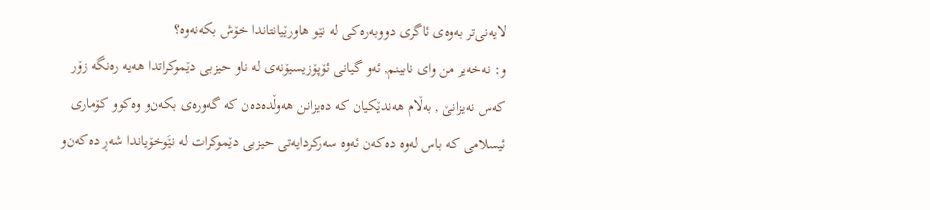لایه‌نی‌تر به‌وه‌ی‌ ئاگری‌ دووبه‌ره‌كی‌ له‌ نێو هاورێیانتاندا خۆش بكه‌نه‌وه‌؟
و: نه‌خه‌یر من وای‌ نابینم, ئه‌و گیانی‌ ئۆپۆزیسیۆنه‌ی‌ له‌ ناو حیزبی‌ دێموكراتدا هه‌یه‌ ره‌نگه‌ زۆر كه‌س نه‌یزانێ , به‌ڵام هه‌ندێكیان كه‌ ده‌یزانن هه‌وڵده‌ده‌ن كه‌ گه‌وره‌ی‌ بكه‌ن‌و وه‌كوو كۆماری‌ ئیسلامی‌ كه‌ باس له‌وه‌ ده‌كه‌ن ئه‌وه‌ سه‌ركردایه‌تی‌ حیزبی‌ دێموكرات له‌ نێَوخۆیاندا شه‌ڕ ده‌كه‌ن‌و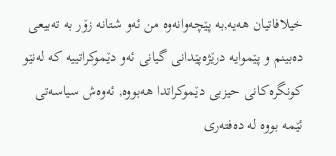خیلافاتیان هه‌یه‌,به‌ پێچه‌وانه‌وه‌ من ئه‌و شتانه‌ زۆر به‌ ته‌بیعی‌ ده‌بینم ‌و پێموایه‌ درێژه‌پێدانی‌ گیانی‌ ئه‌و دێموكراتییه‌ كه‌ له‌نێو كونگره‌كانی‌ حیزبی‌ دێموكراتدا هه‌بووه‌, ئه‌وه‌ش سیاسه‌تی‌ ئێمه‌ بووه‌ له‌ ده‌فته‌ری‌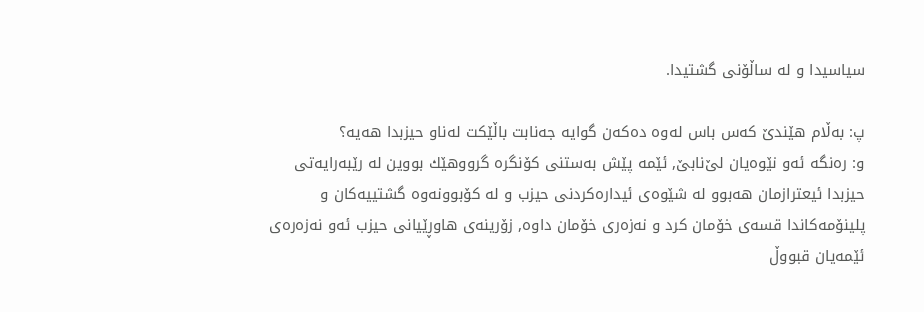سیاسیدا ‌و له‌ ساڵۆنی‌ گشتیدا.

پ: به‌ڵام هێندێ كه‌س باس له‌وه‌ ده‌كه‌ن گوایه‌ جه‌نابت باڵێكت له‌ناو حیزبدا هه‌یه‌؟
و: ره‌نگه‌ ئه‌و نێوه‌یان لێ‌نابێ, ئێمه‌ پێش به‌ستنی‌ كۆنگره‌ گرووهێك بووین له‌ رێبه‌رایه‌تی‌ حیزبدا ئیعترازمان هه‌بوو له‌ شێوه‌ی‌ ئیداره‌كردنی‌ حیزب ‌و له‌ كۆبوونه‌وه‌ گشتییه‌كان ‌و پلینۆمه‌كاندا قسه‌ی‌ خۆمان كرد ‌و نه‌زه‌ری‌ خۆمان داوه‌, زۆرینه‌ی‌ هاوڕێیانی‌ حیزب ئه‌و نه‌زه‌ره‌ی ئێمه‌یان قبووڵ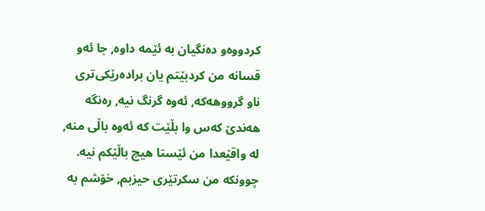كردووه‌‌و ده‌نگیان به‌ ئێمه‌ داوه‌, جا ئه‌و قسانه‌ من كردبێتم یان براده‌رێكی‌تری‌ ناو گرووهه‌كه‌, ئه‌وه‌ گرنگ نیه‌, ره‌نگه‌ هه‌ندێ‌ كه‌س وا بڵێت كه‌ ئه‌وه‌ باڵی‌ منه‌, له‌ واقێعدا من ئێستا هیچ باڵێكم نیه‌. چوونكه‌ من سكرتێری‌ حیزبم, خۆشم به‌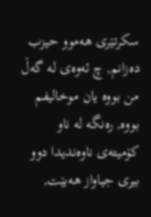سكرتێری‌ هه‌موو حیزب ده‌زانم, چ ئه‌وه‌ی‌ له‌ گه‌ڵ من بووه‌ یان موخالیفم بووه‌, ره‌نگه‌ له‌ ناو كۆمیته‌ی‌ ناوه‌ندیدا دوو بیری‌ جیاواز هه‌بێت,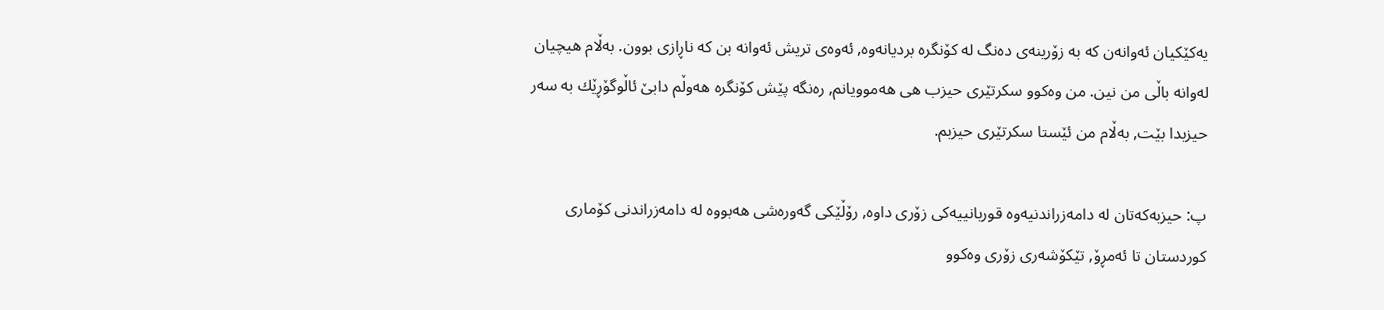یه‌كێكیان ئه‌وانه‌ن كه‌ به‌ زۆرینه‌ی‌ ده‌نگ له‌ كۆنگره‌ بردیانه‌وه‌, ئه‌وه‌ی‌ تریش ئه‌وانه‌ بن كه‌ ناڕازی‌ بوون. به‌ڵام هیچیان له‌وانه‌ باڵی‌ من نین. من وه‌كوو سكرتێری‌ حیزب هی‌ هه‌موویانم, ره‌نگه‌ پێش كۆنگره‌ هه‌وڵم دابێ‌ ئاڵوگۆڕێك به‌ سه‌ر حیزبدا بێت, به‌ڵام من ئێستا سكرتێری‌ حیزبم.

پ: حیزبه‌كه‌تان له‌ دامه‌زراندنیه‌وه‌ قوربانییه‌كی‌ زۆری‌ داوه‌, رۆڵێكی‌ گه‌وره‌شی‌ هه‌بووه‌ له‌ دامه‌زراندنی‌ كۆماری‌ كوردستان تا ئه‌مڕۆ, تێكۆشه‌ری‌ زۆری‌ وه‌كوو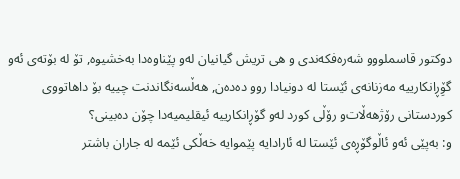دوكتور قاسملوو‌و شه‌ره‌فكه‌ندی‌ ‌و هی‌ تریش گیانیان له‌و پێناوه‌دا به‌خشیوه‌, تۆ له‌ بۆته‌ی‌ ئه‌و گۆِڕانكارییه‌ مه‌زنانه‌ی‌ ئێستا له‌ دونیادا روو ده‌ده‌ن, هه‌ڵسه‌نگاندنت چییه‌ بۆ داهاتووی‌ كوردستانی‌ رۆژهه‌ڵات‌و رۆڵی‌ كورد له‌و گۆڕانكارییه‌ ئیقلیمیه‌دا چۆن ده‌بینی؟
و: به‌پێی‌ ئه‌و ئاڵوگۆڕه‌ی‌ ئێستا له‌ ئارادایه‌ پێموایه‌ خه‌ڵكی‌ ئێمه‌ له‌ جاران باشتر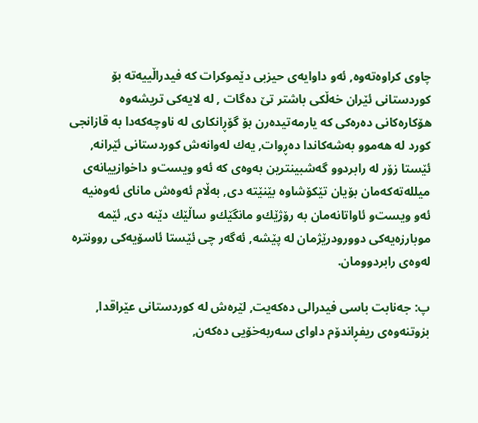چاوی‌ كراوه‌ته‌وه‌, ئه‌و داوایه‌ی‌ حیزبی‌ دێموكرات كه‌ فیدراڵییه‌ته‌ بۆ كوردستانی‌ ئێران خه‌ڵكی‌ باشتر تێ ده‌گات , له‌ لایه‌كی‌ تریشه‌وه‌ هۆكاره‌كانی‌ ده‌ره‌كی‌ كه‌ یارمه‌تیده‌رن بۆ گۆڕانكاری‌ له‌ ناوچه‌كه‌دا به‌ قازانجی‌ كورد له‌ هه‌موو به‌شه‌كاندا ده‌ڕوات, یه‌ك له‌وانه‌ش كوردستانی‌ ئێرانه‌, ئێستا زۆر له‌ رابردوو گه‌شبینترین به‌وه‌ی‌ كه‌ ئه‌و ویست‌و داخوازییانه‌ی‌ میلله‌ته‌كه‌مان بۆیان تێكۆشاوه‌ بێنێته‌ دی‌, به‌ڵام ئه‌وه‌ش مانای‌ ئه‌وه‌نیه‌ ئه‌و ویست‌و ئاواتانه‌مان به‌ رۆژێك‌و مانگێك‌و ساڵێك دێنه‌ دی‌, ئێمه‌ موبارزه‌یه‌كی‌ دوورودرێژمان له‌ پێشه‌, ئه‌گه‌ر چی‌ ئێستا ئاسۆیه‌كی‌ روونتره‌ له‌وه‌ی‌ رابردوومان.

پ: جه‌نابت باسی‌ فیدرالی‌ ده‌كه‌یت, لێره‌ش له‌ كوردستانی‌ عێراقدا, بزوتنه‌وه‌ی‌ ریفڕاندۆم داوای‌ سه‌ربه‌خۆیی‌ ده‌كه‌ن,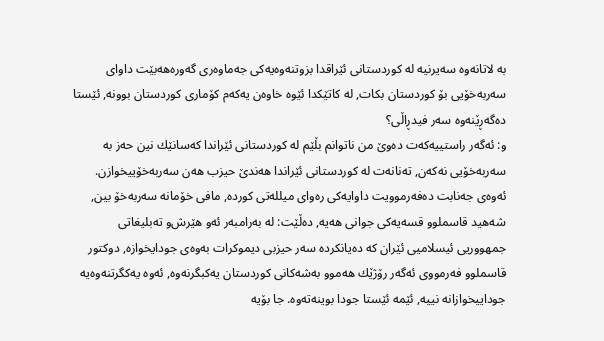به‌ لاتانه‌وه‌ سه‌یرنیه‌ له‌ كوردستانی‌ ئێراقدا بزوتنه‌وه‌یه‌كی‌ جه‌ماوه‌ری‌ گه‌وره‌هه‌بێت داوای‌ سه‌ربه‌خۆیی‌ بۆ كوردستان بكات, له‌ كاتێكدا ئێوه‌ خاوه‌ن یه‌كه‌م كۆماری‌ كوردستان بوونه‌, ئێستا ده‌گه‌ڕێنه‌وه‌ سه‌ر فیدڕاڵی‌؟
و: ئه‌گه‌ر راستییه‌كه‌ت ده‌وێ‌ من ناتوانم بڵێم له‌ كوردستانی‌ ئێراندا كه‌سانێك نین حه‌ز به‌ سه‌ربه‌خۆیی‌ نه‌كه‌ن, ته‌نانه‌ت له‌ كوردستانی‌ ئێراندا هه‌ندێ‌ حیزب هه‌ن سه‌ربه‌خۆییخوازن. ئه‌وه‌ی‌ جه‌نابت ده‌فه‌رموویت داوایه‌كی‌ ره‌وای‌ میلله‌تی‌ كورده‌, مافی‌ خۆمانه‌ سه‌ربه‌خۆ بین, شه‌هید قاسملوو قسه‌یه‌كی‌ جوانی‌ هه‌یه‌, ده‌ڵێت: له‌ به‌رامبه‌ر ئه‌و هێرش‌و ته‌بلیغاتی‌ جمهووریی‌ ئیسلامیی‌ ئێران كه‌ ده‌یانكرده‌ سه‌ر حیزبی‌ دیموكرات به‌وه‌ی جودایخوازه‌, دوكتور قاسملوو فه‌رمووی‌ ئه‌گه‌ر رۆژێك هه‌موو به‌شه‌كانی‌ كوردستان یه‌كبگرنه‌وه‌, ئه‌وه‌ یه‌كگرتنه‌وه‌یه‌ جوداییخوازانه‌ نییه‌, ئێمه‌ ئێستا جودا بوینه‌ته‌وه‌. جا بۆیه‌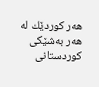هه‌ر كوردێك له‌ هه‌ر به‌شێكی‌ كوردستانی‌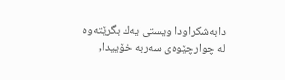دابه‌شكراودا ویستی‌ یه‌ك بگرێته‌وه‌ له‌ چوارچێوه‌ی‌ سه‌ربه‌ خۆییدا,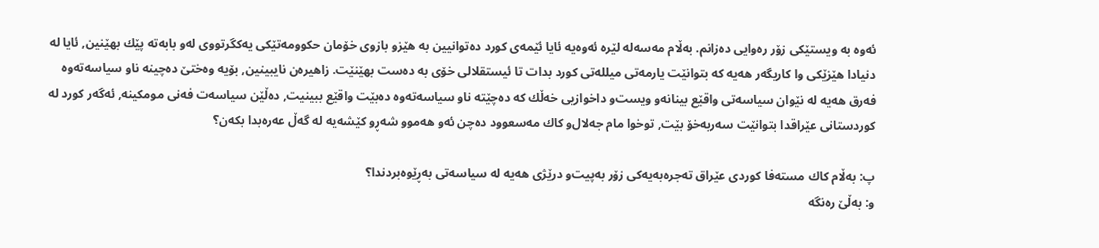ئه‌وه‌ به‌ ویستێكی‌ زۆر ره‌وایی‌ ده‌زانم. به‌ڵام مه‌سه‌له‌ لێره‌ ئه‌وه‌یه‌ ئایا ئێمه‌ی‌ كورد ده‌توانیین به‌ هێز‌و بازوی‌ خۆمان حكوومه‌تێكی‌ یه‌كگرتووی‌ له‌و بابه‌ته‌ پێك بهێنین, ئایا له‌ دنیادا هێزێكی‌ وا كاریگه‌ر هه‌یه‌ كه‌ بتوانێت یارمه‌تی‌ میلله‌تی‌ كورد بدات تا ئیستقلالی‌ خۆی‌ به‌ ده‌ست بهێنێت. زاهیره‌ن نایبینین, بۆیه‌ وه‌ختێ ده‌چینه‌ ناو سیاسه‌ته‌وه‌ فه‌رق هه‌یه‌ له‌ نێوان سیاسه‌تی‌ واقێع بینانه‌‌و ویست‌و داخوازیی‌ خه‌ڵك كه‌ ده‌چێته‌ ناو سیاسه‌ته‌وه‌ ده‌بێت واقێع ببینیت, ده‌ڵێن سیاسه‌ت فه‌نی‌ مومكینه‌, ئه‌گه‌ر كورد له‌ كوردستانی‌ عێراقدا بتوانێت سه‌ربه‌خۆ بێت, توخوا مام جه‌لال‌و كاك مه‌سعوود ده‌چن ئه‌و هه‌موو شه‌ڕ‌و كێشه‌یه‌ له‌ گه‌ڵ عه‌ره‌بدا بكه‌ن؟

پ: به‌ڵام كاك مسته‌فا كوردی‌ عێراق ته‌جره‌به‌یه‌كی‌ زۆر به‌پیت‌و درێژی‌ هه‌یه‌ له‌ سیاسه‌تی‌ به‌ڕێوه‌بردندا؟
و: به‌ڵێ‌ ره‌نگه‌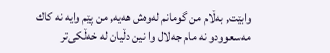وابێت, به‌ڵام من گومانم له‌وه‌ش هه‌یه‌, من پێم وایه‌ نه‌ كاك مه‌سعوود‌و نه‌ مام جه‌لال وا نین دڵیان له‌ خه‌ڵكی‌تر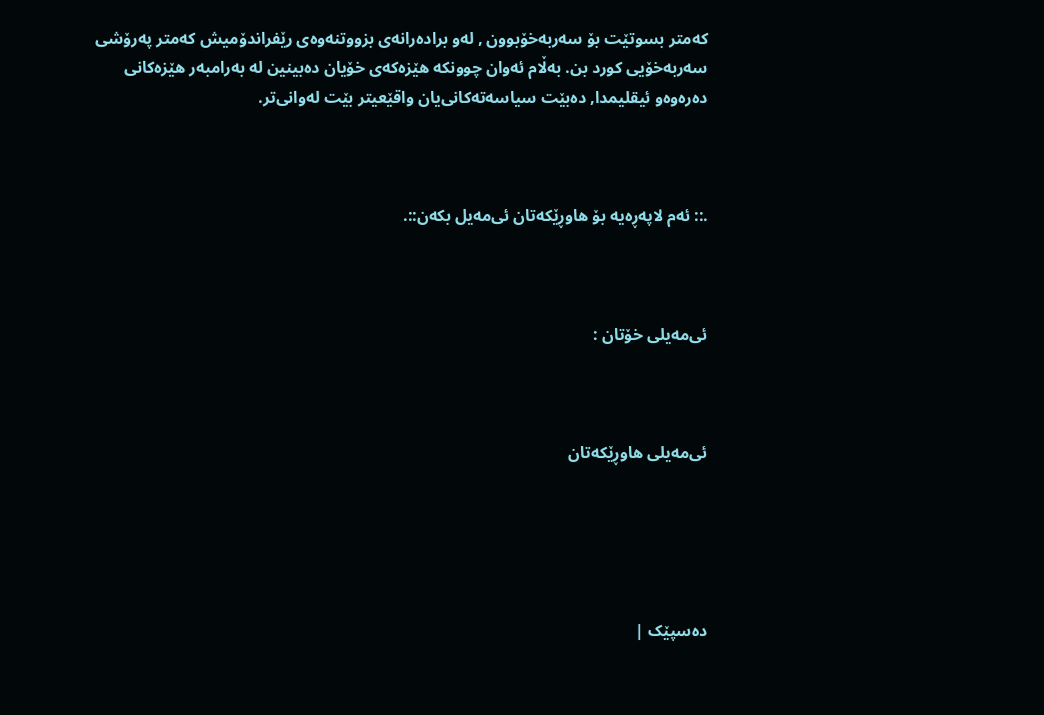كه‌متر بسوتێت بۆ سه‌ربه‌خۆبوون , له‌و براده‌رانه‌ی‌ بزووتنه‌وه‌ی‌ رێفراندۆمیش كه‌متر په‌رۆشی‌ سه‌ربه‌خۆیی‌ كورد بن. به‌ڵام ئه‌وان چوونكه‌ هێزه‌كه‌ی‌ خۆیان ده‌بینین له‌ به‌رامبه‌ر هێزه‌كانی‌ ده‌ره‌وه‌‌و ئیقلیمدا, ده‌بێت سیاسه‌ته‌كانی‌یان واقێعیتر بێت له‌وانی‌تر.



.:: ئه‌م لاپه‌ڕه‌یه بۆ هاوڕێکه‌تان ئی‌مه‌یل بکه‌ن::.



ئی‌مه‌یلی خۆتان :



ئی‌مه‌یلی هاوڕێکه‌تان





ده‌سپێک |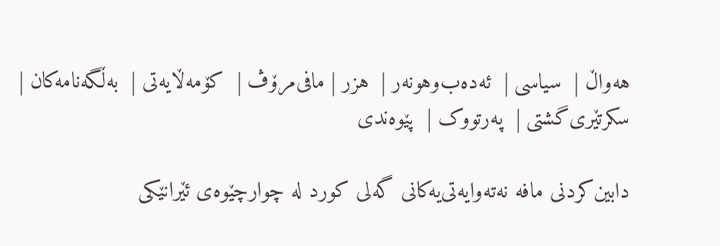هه‌واڵ |  سیاسی |  ئه‌ده‌ب‌وهونه‌ر |  هزر | مافی‌مرۆڤ |  کۆمه‌ڵایه‌تی |  به‌ڵگه‌نامه‌کان |  سکرتێری‌گشتی |  په‌رتووک |  پێوه‌ندی

دابین‌كردنی‌ مافه‌ نه‌ته‌وایه‌تی‌یه‌کانی گه‌لی‌ كورد له‌ چوارچێوه‌ی ئێرانێکی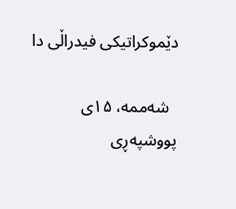دێموكراتیكی‌ فیدراڵی‌ دا

  شه‌ممه، ۱۵‌ی پوو‌شپه‌ڕی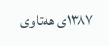۱۳۸۷ی هه‌تاوی